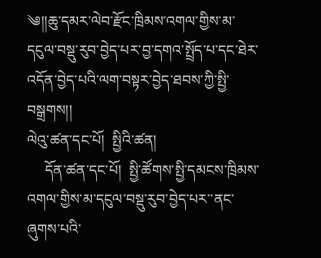༄།།ཆུ་དམར་ལེབ་རྫོང་ཁྲིམས་འགལ་གྱིས་མ་དངུལ་བསྡུ་རུབ་བྱེད་པར་བྱ་དགའ་སྤྲོད་པ་དང་ཐེར་འདོན་བྱེད་པའི་ལག་བསྟར་བྱེད་ཐབས་ཀྱི་སྤྱི་བསྒྲགས།།
ལེའུ་ཚན་དང་པོ།  སྤྱིའི་ཚན།
     དོན་ཚན་དང་པོ།  སྤྱི་ཚོགས་སྤྱི་དམངས་ཁྲིམས་འགལ་གྱིས་མ་དངུལ་བསྡུ་རུབ་བྱེད་པར་་ནང་ཞུགས་པའི་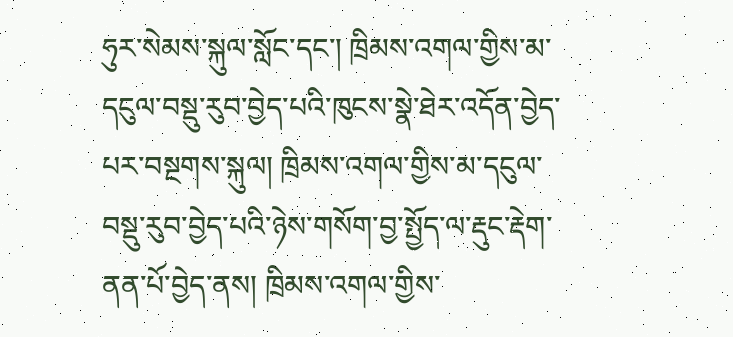ཧུར་སེམས་སྐུལ་སློང་དང་། ཁྲིམས་འགལ་གྱིས་མ་དངུལ་བསྡུ་རུབ་བྱེད་པའི་ཁུངས་སྣེ་ཐེར་འདོན་བྱེད་པར་བསྔགས་སྐུལ། ཁྲིམས་འགལ་གྱིས་མ་དངུལ་བསྡུ་རུབ་བྱེད་པའི་ཉེས་གསོག་བྱ་སྤྱོད་ལ་རྡུང་རྡེག་ནན་པོ་བྱེད་ནས། ཁྲིམས་འགལ་གྱིས་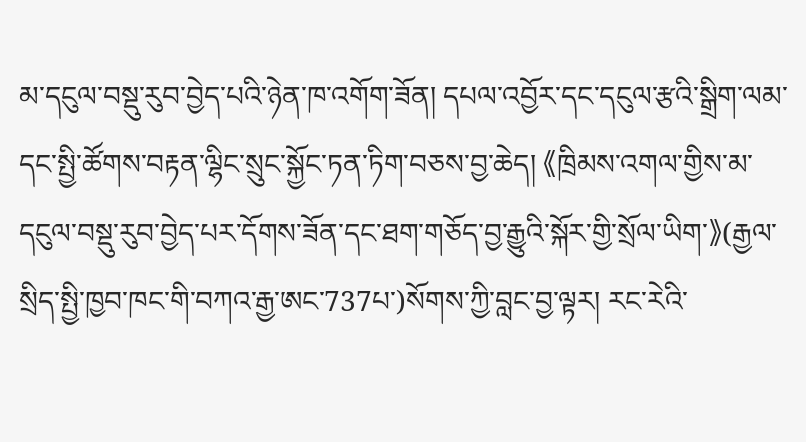མ་དངུལ་བསྡུ་རུབ་བྱེད་པའི་ཉེན་ཁ་འགོག་ཟོན། དཔལ་འབྱོར་དང་དངུལ་རྩའི་སྒྲིག་ལམ་དང་སྤྱི་ཚོགས་བརྟན་ལྷིང་སྲུང་སྐྱོང་ཏན་ཏིག་བཅས་བྱ་ཆེད། 《ཁྲིམས་འགལ་གྱིས་མ་དངུལ་བསྡུ་རུབ་བྱེད་པར་དོགས་ཟོན་དང་ཐག་གཅོད་བྱ་རྒྱུའི་སྐོར་གྱི་སྲོལ་ཡིག་》(རྒྱལ་སྲིད་སྤྱི་ཁྱབ་ཁང་གི་བཀའ་རྒྱ་ཨང་737པ་)སོགས་ཀྱི་བླང་བྱ་ལྟར། རང་རེའི་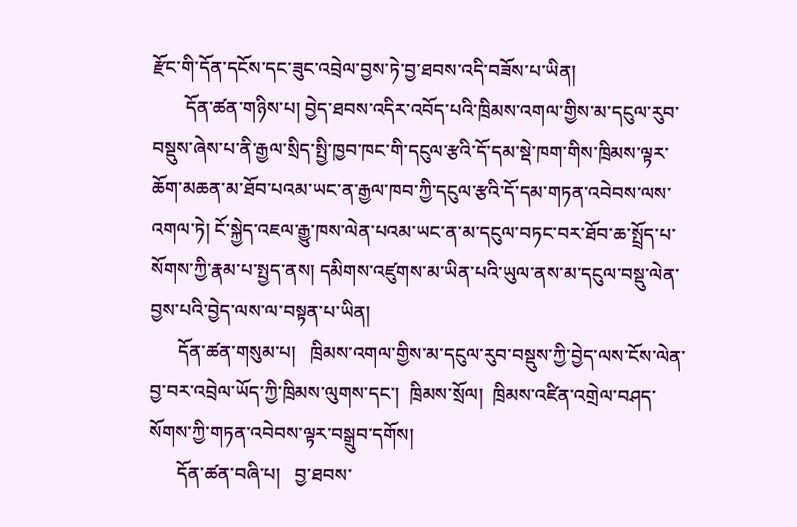རྫོང་གི་དོན་དངོས་དང་ཟུང་འབྲེལ་བྱས་ཏེ་བྱ་ཐབས་འདི་བཟོས་པ་ཡིན།
       དོན་ཚན་གཉིས་པ། བྱེད་ཐབས་འདིར་འབོད་པའི་ཁྲིམས་འགལ་གྱིས་མ་དངུལ་རུབ་བསྡུས་ཞེས་པ་ནི་རྒྱལ་སྲིད་སྤྱི་ཁྱབ་ཁང་གི་དངུལ་རྩའི་དོ་དམ་སྡེ་ཁག་གིས་ཁྲིམས་ལྟར་ཆོག་མཆན་མ་ཐོབ་པའམ་ཡང་ན་རྒྱལ་ཁབ་ཀྱི་དངུལ་རྩའི་དོ་དམ་གཏན་འབེབས་ལས་འགལ་ཏེ། ངོ་སྐྱེད་འཇལ་རྒྱུ་ཁས་ལེན་པའམ་ཡང་ན་མ་དངུལ་བཏང་བར་ཐོབ་ཆ་སྤྲོད་པ་སོགས་ཀྱི་རྣམ་པ་སྤྱད་ནས། དམིགས་འཛུགས་མ་ཡིན་པའི་ཡུལ་ནས་མ་དངུལ་བསྡུ་ལེན་བྱས་པའི་བྱེད་ལས་ལ་བསྟན་པ་ཡིན།
      དོན་ཚན་གསུམ་པ།   ཁྲིམས་འགལ་གྱིས་མ་དངུལ་རུབ་བསྡུས་ཀྱི་བྱེད་ལས་ངོས་ལེན་བྱ་བར་འབྲེལ་ཡོད་ཀྱི་ཁྲིམས་ལུགས་དང་།  ཁྲིམས་སྲོལ།  ཁྲིམས་འཛིན་འགྲེལ་བཤད་སོགས་ཀྱི་གཏན་འབེབས་ལྟར་བསྒྲུབ་དགོས།
      དོན་ཚན་བཞི་པ།   བྱ་ཐབས་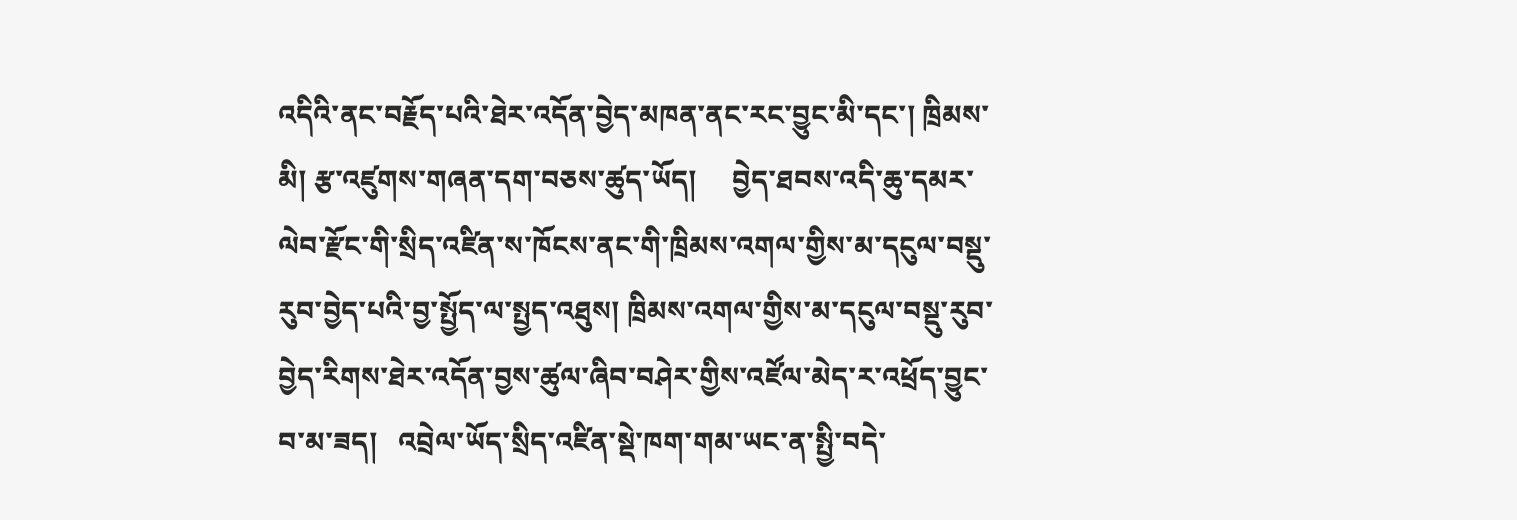འདིའི་ནང་བརྗོད་པའི་ཐེར་འདོན་བྱེད་མཁན་ནང་རང་བྱུང་མི་དང་། ཁྲིམས་མི། རྩ་འཛུགས་གཞན་དག་བཅས་ཚུད་ཡོད།     བྱེད་ཐབས་འདི་ཆུ་དམར་ལེབ་རྫོང་གི་སྲིད་འཛིན་ས་ཁོངས་ནང་གི་ཁྲིམས་འགལ་གྱིས་མ་དངུལ་བསྡུ་རུབ་བྱེད་པའི་བྱ་སྤྱོད་ལ་སྤྱད་འཐུས། ཁྲིམས་འགལ་གྱིས་མ་དངུལ་བསྡུ་རུབ་བྱེད་རིགས་ཐེར་འདོན་བྱས་ཚུལ་ཞིབ་བཤེར་གྱིས་འཛོལ་མེད་ར་འཕྲོད་བྱུང་བ་མ་ཟད།   འབྲེལ་ཡོད་སྲིད་འཛིན་སྡེ་ཁག་གམ་ཡང་ན་སྤྱི་བདེ་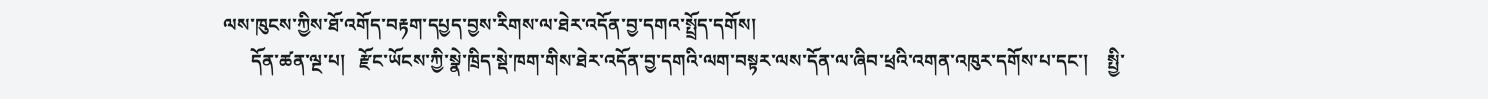ལས་ཁུངས་ཀྱིས་ཐོ་འགོད་བརྟག་དཔྱད་བྱས་རིགས་ལ་ཐེར་འདོན་བྱ་དགའ་སྤྲོད་དགོས།
      དོན་ཚན་ལྔ་པ།   རྫོང་ཡོངས་ཀྱི་སྣེ་ཁྲིད་སྡེ་ཁག་གིས་ཐེར་འདོན་བྱ་དགའི་ལག་བསྟར་ལས་དོན་ལ་ཞིབ་ཕྲའི་འགན་འཁུར་དགོས་པ་དང་།    སྤྱི་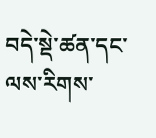བདེ་སྡེ་ཚན་དང་ལས་རིགས་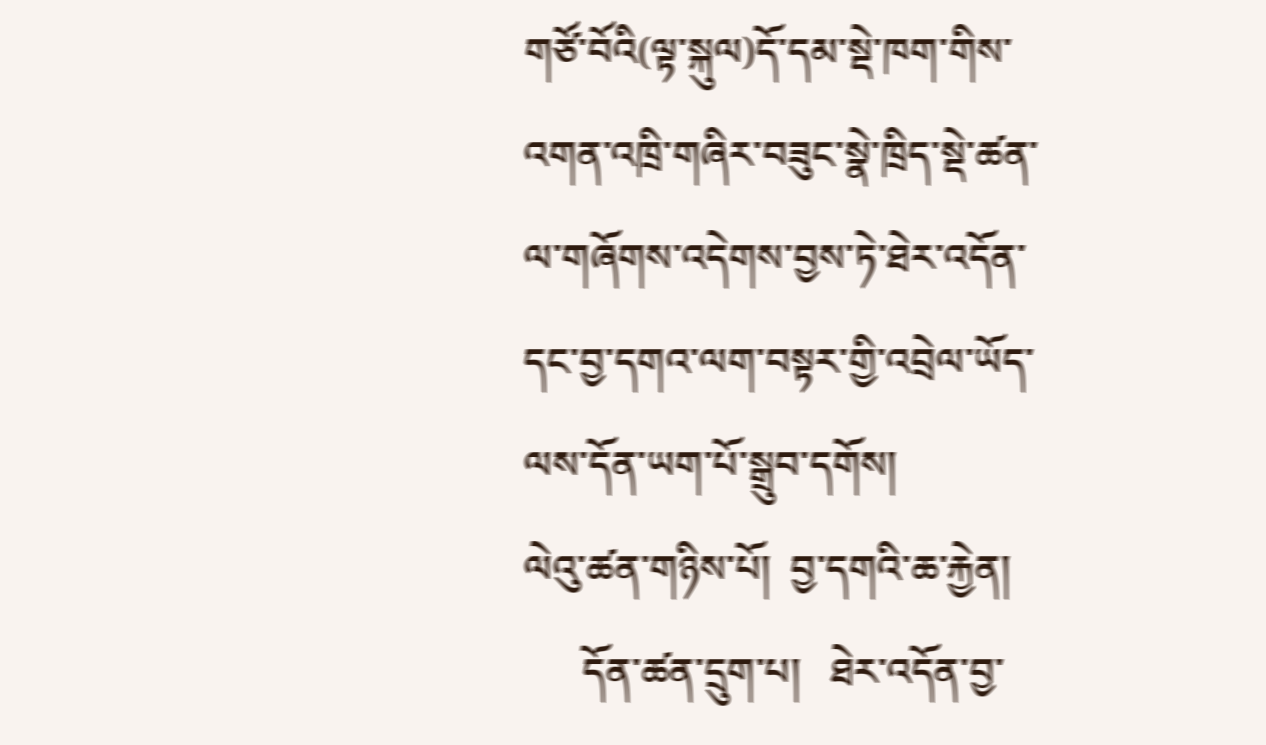གཙོ་བོའི(ལྟ་སྐུལ)དོ་དམ་སྡེ་ཁག་གིས་འགན་འཁྲི་གཞིར་བཟུང་སྣེ་ཁྲིད་སྡེ་ཚན་ལ་གཞོགས་འདེགས་བྱས་ཏེ་ཐེར་འདོན་དང་བྱ་དགའ་ལག་བསྟར་གྱི་འབྲེལ་ཡོད་ལས་དོན་ཡག་པོ་སྒྲུབ་དགོས།
ལེའུ་ཚན་གཉིས་པོ།  བྱ་དགའི་ཆ་རྐྱེན།
      དོན་ཚན་དྲུག་པ།   ཐེར་འདོན་བྱ་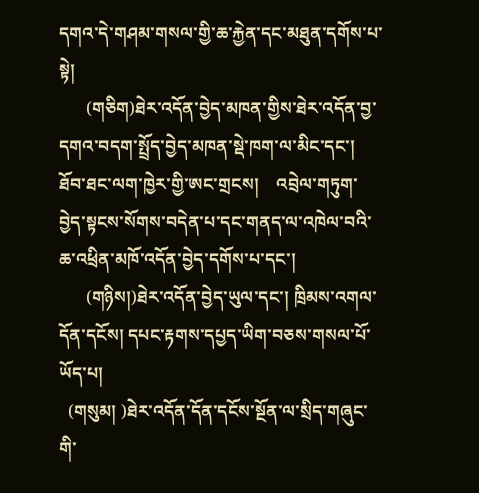དགའ་དེ་གཤམ་གསལ་གྱི་ཆ་རྐྱེན་དང་མཐུན་དགོས་པ་སྟེ།
      (གཅིག)ཐེར་འདོན་བྱེད་མཁན་གྱིས་ཐེར་འདོན་བྱ་དགའ་བདག་སྤྲོད་བྱེད་མཁན་སྡེ་ཁག་ལ་མིང་དང་།    ཐོབ་ཐང་ལག་ཁྱེར་གྱི་ཨང་གྲངས།    འབྲེལ་གཏུག་བྱེད་སྟངས་སོགས་བདེན་པ་དང་གནད་ལ་འཁེལ་བའི་ཆ་འཕྲིན་མཁོ་འདོན་བྱེད་དགོས་པ་དང་།
      (གཉིས།)ཐེར་འདོན་བྱེད་ཡུལ་དང་། ཁྲིམས་འགལ་དོན་དངོས། དཔང་རྟགས་དཔྱད་ཡིག་བཅས་གསལ་པོ་ཡོད་པ།
  (གསུམ། )ཐེར་འདོན་དོན་དངོས་སྔོན་ལ་སྲིད་གཞུང་གི་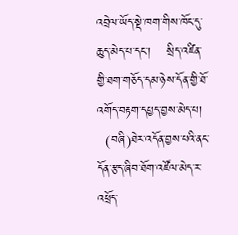འབྲེལ་ཡོད་སྡེ་ཁག་གིས་ཁོང་དུ་ཆུད་མེད་པ་དང་།    སྲིད་འཛིན་གྱི་ཐག་གཅོད་དམ་ཉེས་དོན་གྱི་ཐོ་འགོད་བརྟག་དཔྱད་བྱས་མེད་པ།
  (བཞི)ཐེར་འདོན་བྱས་པའི་ནང་དོན་རྩད་ཞིབ་ཐོག་འཛོལ་མེད་ར་འཕྲོད་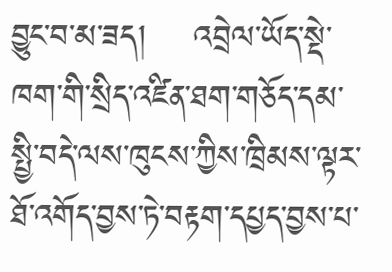བྱུང་བ་མ་ཟད།    འབྲེལ་ཡོད་སྡེ་ཁག་གི་སྲིད་འཛིན་ཐག་གཅོད་དམ་སྤྱི་བདེ་ལས་ཁུངས་ཀྱིས་ཁྲིམས་ལྟར་ཐོ་འགོད་བྱས་ཏེ་བརྟག་དཔྱད་བྱས་པ་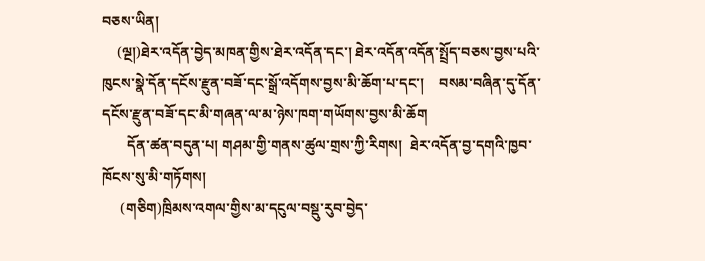བཅས་ཡིན།
    (ལྔ།)ཐེར་འདོན་བྱེད་མཁན་གྱིས་ཐེར་འདོན་དང་། ཐེར་འདོན་འདོན་སྤྲོད་བཅས་བྱས་པའི་ཁུངས་སྣེ་དོན་དངོས་རྫུན་བཟོ་དང་སྒྲོ་འདོགས་བྱས་མི་ཆོག་པ་དང་།    བསམ་བཞིན་དུ་དོན་དངོས་རྫུན་བཟོ་དང་མི་གཞན་ལ་མ་ཉེས་ཁག་གཡོགས་བྱས་མི་ཆོག
       དོན་ཚན་བདུན་པ། གཤམ་གྱི་གནས་ཚུལ་གྲས་ཀྱི་རིགས།  ཐེར་འདོན་བྱ་དགའི་ཁྱབ་ཁོངས་སུ་མི་གཏོགས།
     (གཅིག)ཁྲིམས་འགལ་གྱིས་མ་དངུལ་བསྡུ་རུབ་བྱེད་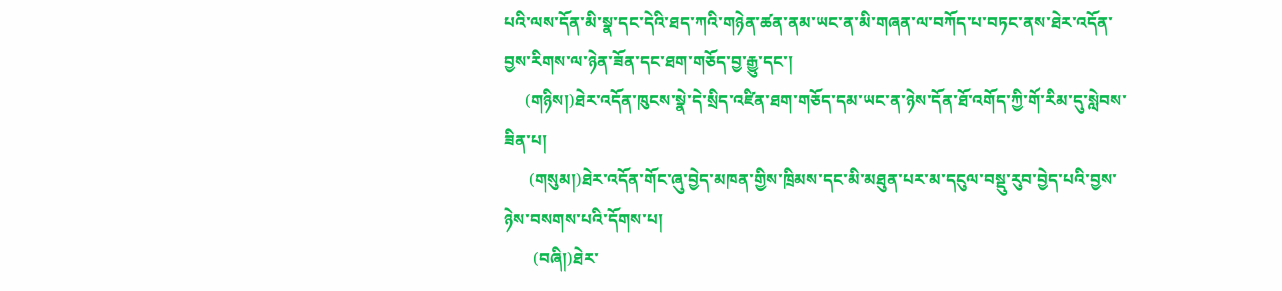པའི་ལས་དོན་མི་སྣ་དང་དེའི་ཐད་ཀའི་གཉེན་ཚན་ནམ་ཡང་ན་མི་གཞན་ལ་བཀོད་པ་བཏང་ནས་ཐེར་འདོན་བྱས་རིགས་ལ་ཉེན་ཟོན་དང་ཐག་གཅོད་བྱ་རྒྱུ་དང་།
     (གཉིས།)ཐེར་འདོན་ཁུངས་སྣེ་དེ་སྲིད་འཛིན་ཐག་གཅོད་དམ་ཡང་ན་ཉེས་དོན་ཐོ་འགོད་ཀྱི་གོ་རིམ་དུ་སླེབས་ཟིན་པ།
      (གསུམ།)ཐེར་འདོན་གོང་ཞུ་བྱེད་མཁན་གྱིས་ཁྲིམས་དང་མི་མཐུན་པར་མ་དངུལ་བསྡུ་རུབ་བྱེད་པའི་བྱས་ཉེས་བསགས་པའི་དོགས་པ།
       (བཞི།)ཐེར་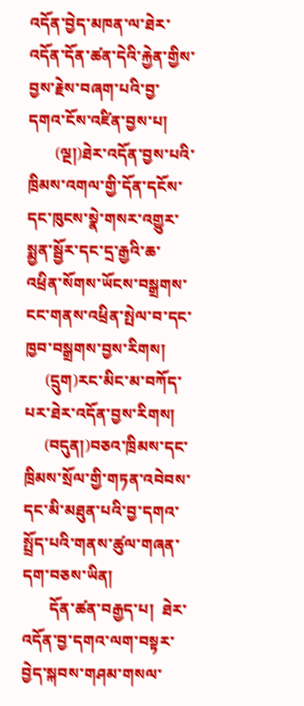འདོན་བྱེད་མཁན་ལ་ཐེར་འདོན་དོན་ཚན་དེའི་རྐྱེན་གྱིས་བྱས་རྗེས་བཞག་པའི་བྱ་དགའ་ངོས་འཛིན་བྱས་པ།
       (ལྔ།)ཐེར་འདོན་བྱས་པའི་ཁྲིམས་འགལ་གྱི་དོན་དངོས་དང་ཁུངས་སྣེ་གསར་འགྱུར་སྨྱན་སྦྱོར་དང་དྲ་རྒྱའི་ཆ་འཕྲིན་སོགས་ཡོངས་བསྒྲགས་ངང་གནས་འཕྲིན་སྤེལ་བ་དང་ཁྱབ་བསྒྲགས་བྱས་རིགས།
     (དྲུག)རང་མིང་མ་བཀོད་པར་ཐེར་འདོན་བྱས་རིགས།
     (བདུན།)བཅའ་ཁྲིམས་དང་ཁྲིམས་སྲོལ་གྱི་གཏན་འབེབས་དང་མི་མཐུན་པའི་བྱ་དགའ་སྤྲོད་པའི་གནས་ཚུལ་གཞན་དག་བཅས་ཡིན།
       དོན་ཚན་བརྒྱད་པ།  ཐེར་འདོན་བྱ་དགའ་ལག་བསྟར་བྱེད་སྐབས་གཤམ་གསལ་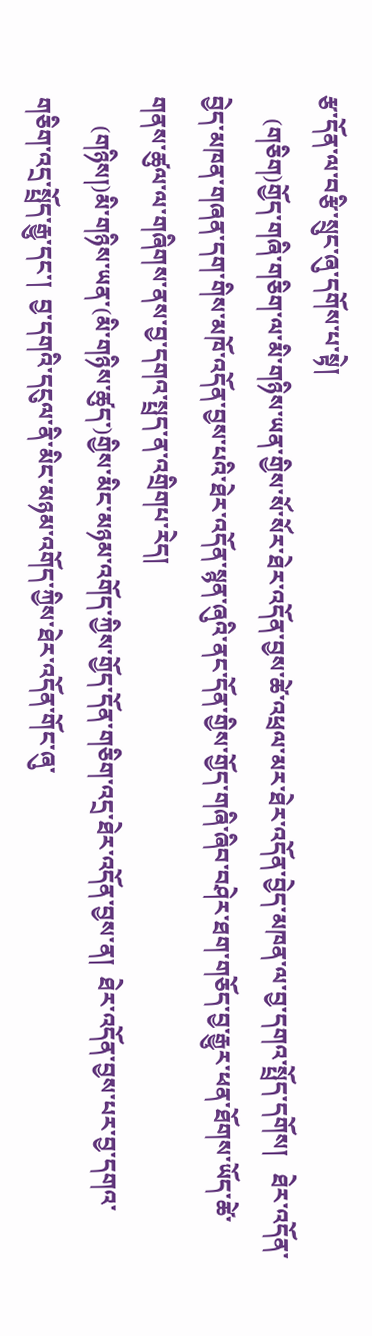རྩ་དོན་ལ་བརྩི་སྲུང་ཞུ་དགོས་པ་སྟེ།
    (གཅིག)གྱོད་གཞི་གཅིག་ལ་མི་གཉིས་ཡན་གྱིས་སོ་སོར་ཐེར་འདོན་བྱས་ཚེ་འཕྲལ་མར་ཐེར་འདོན་བྱེད་མཁན་ལ་བྱ་དགའ་སྤྲོད་དགོས།   ཐེར་འདོན་བྱེད་མཁན་གཞན་དག་གིས་མཁོ་འདོན་བྱས་པའི་ཐེར་འདོན་སྙན་ཞུའི་ནང་དོན་གྱིས་གྱོད་གཞི་ཞིབ་བཤེར་ཐག་གཅོད་བྱ་རྒྱུར་ཕན་ཐོགས་ཡོད་ཚེ་གནས་ཚུལ་ལ་གཞིགས་ནས་བྱ་དགའ་སྤྲད་ན་འགྲིགཔ་རེད།
     (གཉིས།)མི་གཉིས་ཡན་(མི་གཉིས་ཚུད་)གྱིས་མིང་མཉམ་འགོད་ཀྱིས་གྱོད་དོན་གཅིག་འདྲ་ཐེར་འདོན་བྱས་ན།  ཐེར་འདོན་བྱས་པར་བྱ་དགའ་གཅིག་འདྲ་སྤྲོད་རྒྱུ་དང་།  བྱ་དགའི་དངུལ་ནི་མིང་མཉམ་འགོད་ཀྱིས་ཐེར་འདོན་གོང་ཞུ་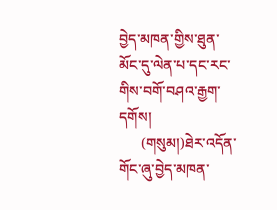བྱེད་མཁན་གྱིས་ཐུན་མོང་དུ་ལེན་པ་དང་རང་གིས་བགོ་བཤའ་རྒྱག་དགོས།
      (གསུམ།)ཐེར་འདོན་གོང་ཞུ་བྱེད་མཁན་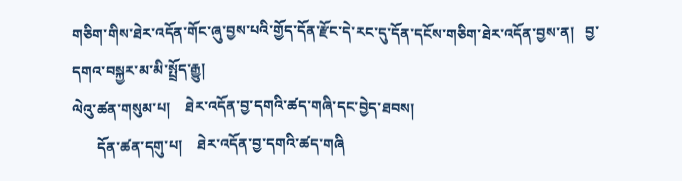གཅིག་གིས་ཐེར་འདོན་གོང་ཞུ་བྱས་པའི་གྱོད་དོན་རྫོང་དེ་རང་དུ་དོན་དངོས་གཅིག་ཐེར་འདོན་བྱས་ན།   བྱ་དགའ་བསྐྱར་མ་མི་སྤྲོད་རྒྱུ།
ལེའུ་ཚན་གསུམ་པ།    ཐེར་འདོན་བྱ་དགའི་ཚད་གཞི་དང་བྱེད་ཐབས།
       དོན་ཚན་དགུ་པ།    ཐེར་འདོན་བྱ་དགའི་ཚད་གཞི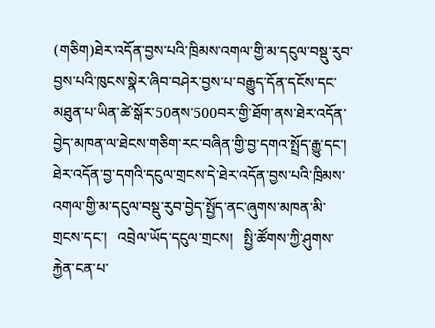(གཅིག)ཐེར་འདོན་བྱས་པའི་ཁྲིམས་འགལ་གྱི་མ་དངུལ་བསྡུ་རུབ་བྱས་པའི་ཁུངས་སྣེར་ཞིབ་བཤེར་བྱས་པ་བརྒྱུད་དོན་དངོས་དང་མཐུན་པ་ཡིན་ཚེ་སྒོར་50ནས་500བར་གྱི་ཐོག་ནས་ཐེར་འདོན་བྱེད་མཁན་ལ་ཐེངས་གཅིག་རང་བཞིན་གྱི་བྱ་དགའ་སྤྲོད་རྒྱུ་དང་།   ཐེར་འདོན་བྱ་དགའི་དངུལ་གྲངས་དེ་ཐེར་འདོན་བྱས་པའི་ཁྲིམས་འགལ་གྱི་མ་དངུལ་བསྡུ་རུབ་བྱེད་སྤྱོད་ནང་ཞུགས་མཁན་མི་གྲངས་དང་།   འབྲེལ་ཡོད་དངུལ་གྲངས།   སྤྱི་ཚོགས་ཀྱི་ཤུགས་རྐྱེན་ངན་པ་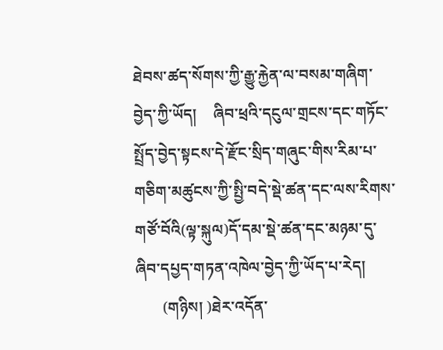ཐེབས་ཚད་སོགས་ཀྱི་རྒྱུ་རྐྱེན་ལ་བསམ་གཞིག་བྱེད་ཀྱི་ཡོད།    ཞིབ་ཕྲའི་དངུལ་གྲངས་དང་གཏོང་སྤྲོད་བྱེད་སྟངས་དེ་རྫོང་སྲིད་གཞུང་གིས་རིམ་པ་གཅིག་མཚུངས་ཀྱི་སྤྱི་བདེ་སྡེ་ཚན་དང་ལས་རིགས་གཙོ་བོའི(ལྟ་སྐུལ)དོ་དམ་སྡེ་ཚན་དང་མཉམ་དུ་ཞིབ་དཔྱད་གཏན་འཁེལ་བྱེད་ཀྱི་ཡོད་པ་རེད།
       (གཉིས། )ཐེར་འདོན་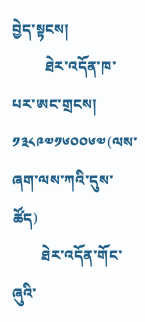བྱེད་སྟངས།
         ཐེར་འདོན་ཁ་པར་ཨང་གྲངས།  ༡༣༨༩༧༡༦༠༠༦༧(ལས་ཞག་ལས་ཀའི་དུས་ཚོད)
        ཐེར་འདོན་གོང་ཞུའི་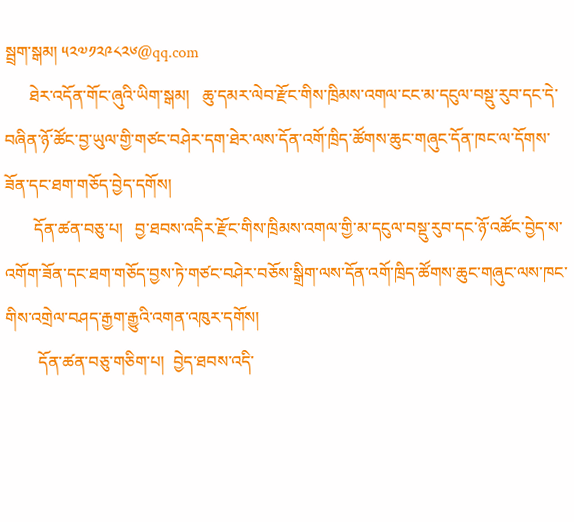སྦྲག་སྒམ། ༥༢༧༡༢༩༨༢༦@qq.com
      ཐེར་འདོན་གོང་ཞུའི་ཡིག་སྒམ།   ཆུ་དམར་ལེབ་རྫོང་གིས་ཁྲིམས་འགལ་ངང་མ་དངུལ་བསྡུ་རུབ་དང་དེ་བཞིན་ཉོ་ཚོང་བྱ་ཡུལ་གྱི་གཙང་བཤེར་དག་ཐེར་ལས་དོན་འགོ་ཁྲིད་ཚོགས་ཆུང་གཞུང་དོན་ཁང་ལ་དོགས་ཟོན་དང་ཐག་གཅོད་བྱེད་དགོས།
       དོན་ཚན་བཅུ་པ།   བྱ་ཐབས་འདིར་རྫོང་གིས་ཁྲིམས་འགལ་གྱི་མ་དངུལ་བསྡུ་རུབ་དང་ཉོ་འཚོང་བྱེད་ས་འགོག་ཟོན་དང་ཐག་གཅོད་བྱས་ཏེ་གཙང་བཤེར་བཅོས་སྒྲིག་ལས་དོན་འགོ་ཁྲིད་ཚོགས་ཆུང་གཞུང་ལས་ཁང་གིས་འགྲེལ་བཤད་རྒྱག་རྒྱུའི་འགན་འཁུར་དགོས།
        དོན་ཚན་བཅུ་གཅིག་པ།  བྱེད་ཐབས་འདི་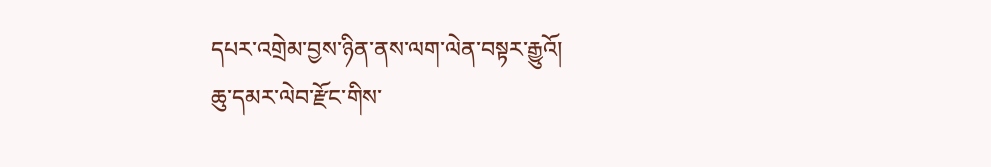དཔར་འགྲེམ་བྱས་ཉིན་ནས་ལག་ལེན་བསྟར་རྒྱུའོ།
ཆུ་དམར་ལེབ་རྫོང་གིས་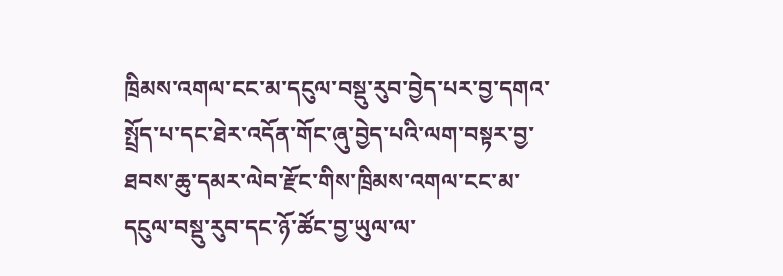ཁྲིམས་འགལ་ངང་མ་དངུལ་བསྡུ་རུབ་བྱེད་པར་བྱ་དགའ་སྤྲོད་པ་དང་ཐེར་འདོན་གོང་ཞུ་བྱེད་པའི་ལག་བསྟར་བྱ་ཐབས་ཆུ་དམར་ལེབ་རྫོང་གིས་ཁྲིམས་འགལ་ངང་མ་དངུལ་བསྡུ་རུབ་དང་ཉོ་ཚོང་བྱ་ཡུལ་ལ་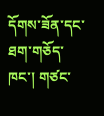དོགས་ཟོན་དང་ཐག་གཅོད་ཁང་། གཙང་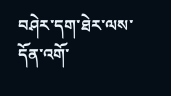བཤེར་དག་ཐེར་ལས་དོན་འགོ་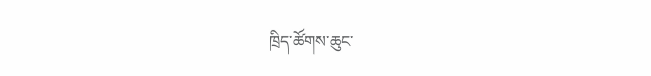ཁྲིད་ཚོགས་ཆུང་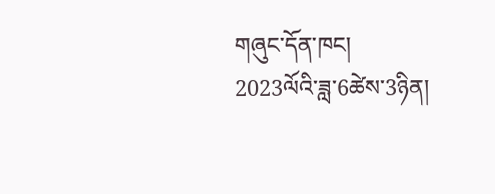གཞུང་དོན་ཁང།
2023ལོའི་ཟླ་6ཚེས་3ཉིན།